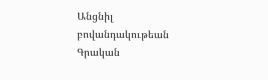Անցնիլ բովանդակութեան
Գրական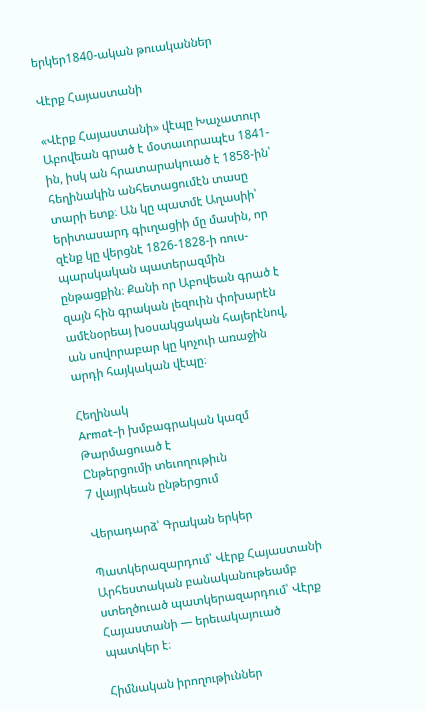երկեր1840-ական թուականներ

Վէրք Հայաստանի

«Վէրք Հայաստանի» վէպը Խաչատուր Աբովեան գրած է մօտաւորապէս 1841-ին, իսկ ան հրատարակուած է 1858-ին՝ հեղինակին անհետացումէն տասը տարի ետք։ Ան կը պատմէ Աղասիի՝ երիտասարդ գիւղացիի մը մասին, որ զէնք կը վերցնէ 1826-1828-ի ռուս-պարսկական պատերազմին ընթացքին։ Քանի որ Աբովեան գրած է զայն հին գրական լեզուին փոխարէն ամէնօրեայ խօսակցական հայերէնով, ան սովորաբար կը կոչուի առաջին արդի հայկական վէպը։

Հեղինակ
Armat-ի խմբագրական կազմ
Թարմացուած է
Ընթերցումի տեւողութիւն
7 վայրկեան ընթերցում

Վերադարձ՝ Գրական երկեր

Պատկերազարդում՝ Վէրք Հայաստանի
Արհեստական բանականութեամբ ստեղծուած պատկերազարդում՝ Վէրք Հայաստանի — երեւակայուած պատկեր է։

Հիմնական իրողութիւններ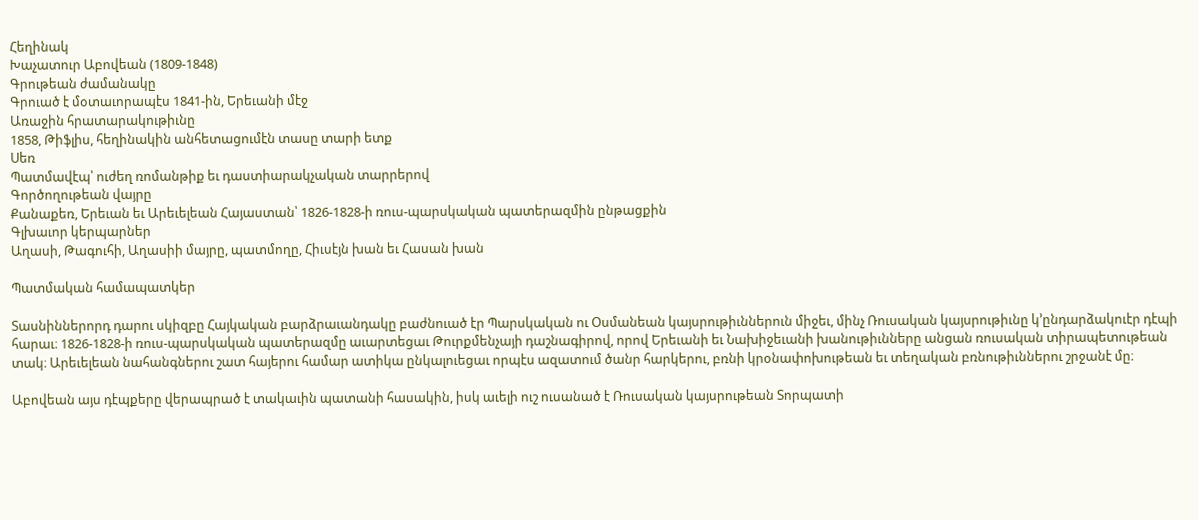Հեղինակ
Խաչատուր Աբովեան (1809-1848)
Գրութեան ժամանակը
Գրուած է մօտաւորապէս 1841-ին, Երեւանի մէջ
Առաջին հրատարակութիւնը
1858, Թիֆլիս, հեղինակին անհետացումէն տասը տարի ետք
Սեռ
Պատմավէպ՝ ուժեղ ռոմանթիք եւ դաստիարակչական տարրերով
Գործողութեան վայրը
Քանաքեռ, Երեւան եւ Արեւելեան Հայաստան՝ 1826-1828-ի ռուս-պարսկական պատերազմին ընթացքին
Գլխաւոր կերպարներ
Աղասի, Թագուհի, Աղասիի մայրը, պատմողը, Հիւսէյն խան եւ Հասան խան

Պատմական համապատկեր

Տասնիններորդ դարու սկիզբը Հայկական բարձրաւանդակը բաժնուած էր Պարսկական ու Օսմանեան կայսրութիւններուն միջեւ, մինչ Ռուսական կայսրութիւնը կ՚ընդարձակուէր դէպի հարաւ։ 1826-1828-ի ռուս-պարսկական պատերազմը աւարտեցաւ Թուրքմենչայի դաշնագիրով, որով Երեւանի եւ Նախիջեւանի խանութիւնները անցան ռուսական տիրապետութեան տակ։ Արեւելեան նահանգներու շատ հայերու համար ատիկա ընկալուեցաւ որպէս ազատում ծանր հարկերու, բռնի կրօնափոխութեան եւ տեղական բռնութիւններու շրջանէ մը։

Աբովեան այս դէպքերը վերապրած է տակաւին պատանի հասակին, իսկ աւելի ուշ ուսանած է Ռուսական կայսրութեան Տորպատի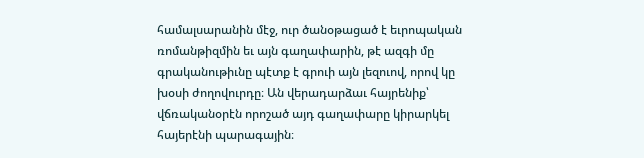համալսարանին մէջ, ուր ծանօթացած է եւրոպական ռոմանթիզմին եւ այն գաղափարին, թէ ազգի մը գրականութիւնը պէտք է գրուի այն լեզուով, որով կը խօսի ժողովուրդը։ Ան վերադարձաւ հայրենիք՝ վճռականօրէն որոշած այդ գաղափարը կիրարկել հայերէնի պարագային։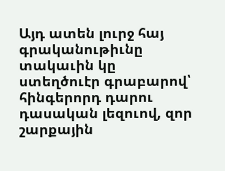Այդ ատեն լուրջ հայ գրականութիւնը տակաւին կը ստեղծուէր գրաբարով՝ հինգերորդ դարու դասական լեզուով, զոր շարքային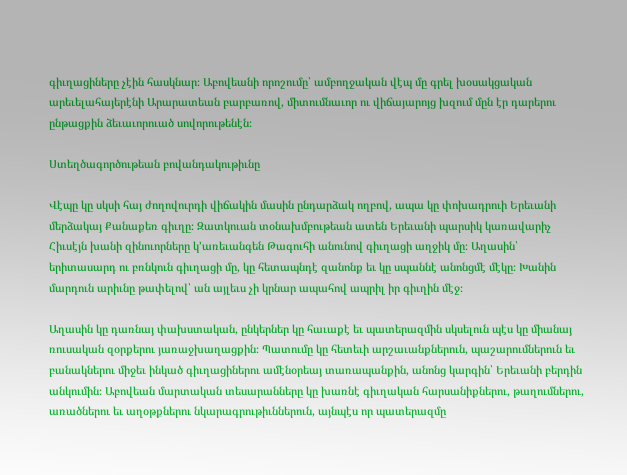գիւղացիները չէին հասկնար։ Աբովեանի որոշումը՝ ամբողջական վէպ մը գրել խօսակցական արեւելահայերէնի Արարատեան բարբառով, միտումնաւոր ու վիճայարոյց խզում մըն էր դարերու ընթացքին ձեւաւորուած սովորութենէն։

Ստեղծագործութեան բովանդակութիւնը

Վէպը կը սկսի հայ ժողովուրդի վիճակին մասին ընդարձակ ողբով, ապա կը փոխադրուի Երեւանի մերձակայ Քանաքեռ գիւղը։ Զատկուան տօնախմբութեան ատեն Երեւանի պարսիկ կառավարիչ Հիւսէյն խանի զինուորները կ՚առեւանգեն Թագուհի անունով գիւղացի աղջիկ մը։ Աղասին՝ երիտասարդ ու բռնկուն գիւղացի մը, կը հետապնդէ զանոնք եւ կը սպաննէ անոնցմէ մէկը։ Խանին մարդուն արիւնը թափելով՝ ան այլեւս չի կրնար ապահով ապրիլ իր գիւղին մէջ։

Աղասին կը դառնայ փախստական, ընկերներ կը հաւաքէ եւ պատերազմին սկսելուն պէս կը միանայ ռուսական զօրքերու յառաջխաղացքին։ Պատումը կը հետեւի արշաւանքներուն, պաշարումներուն եւ բանակներու միջեւ ինկած գիւղացիներու ամէնօրեայ տառապանքին, անոնց կարգին՝ Երեւանի բերդին անկումին։ Աբովեան մարտական տեսարանները կը խառնէ գիւղական հարսանիքներու, թաղումներու, առածներու եւ աղօթքներու նկարագրութիւններուն, այնպէս որ պատերազմը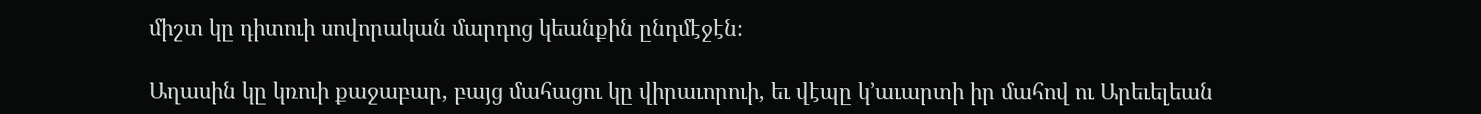միշտ կը դիտուի սովորական մարդոց կեանքին ընդմէջէն։

Աղասին կը կռուի քաջաբար, բայց մահացու կը վիրաւորուի, եւ վէպը կ՚աւարտի իր մահով ու Արեւելեան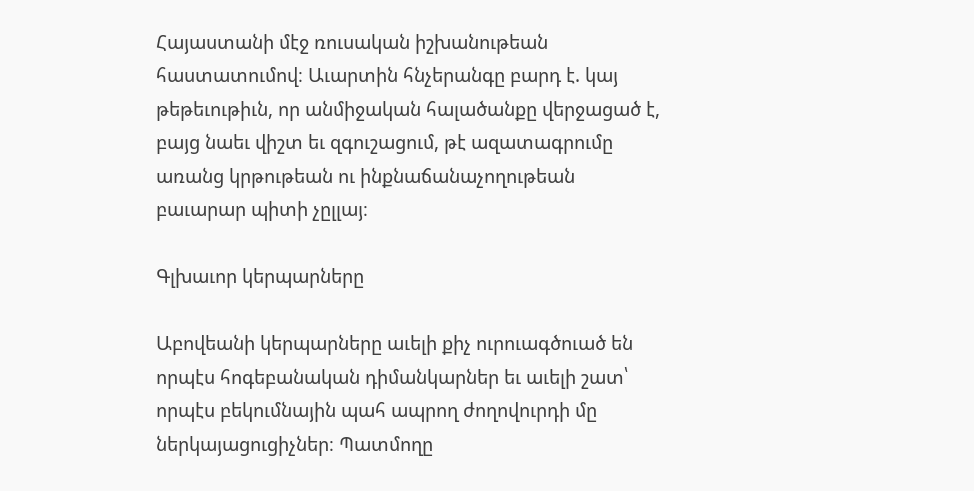Հայաստանի մէջ ռուսական իշխանութեան հաստատումով։ Աւարտին հնչերանգը բարդ է. կայ թեթեւութիւն, որ անմիջական հալածանքը վերջացած է, բայց նաեւ վիշտ եւ զգուշացում, թէ ազատագրումը առանց կրթութեան ու ինքնաճանաչողութեան բաւարար պիտի չըլլայ։

Գլխաւոր կերպարները

Աբովեանի կերպարները աւելի քիչ ուրուագծուած են որպէս հոգեբանական դիմանկարներ եւ աւելի շատ՝ որպէս բեկումնային պահ ապրող ժողովուրդի մը ներկայացուցիչներ։ Պատմողը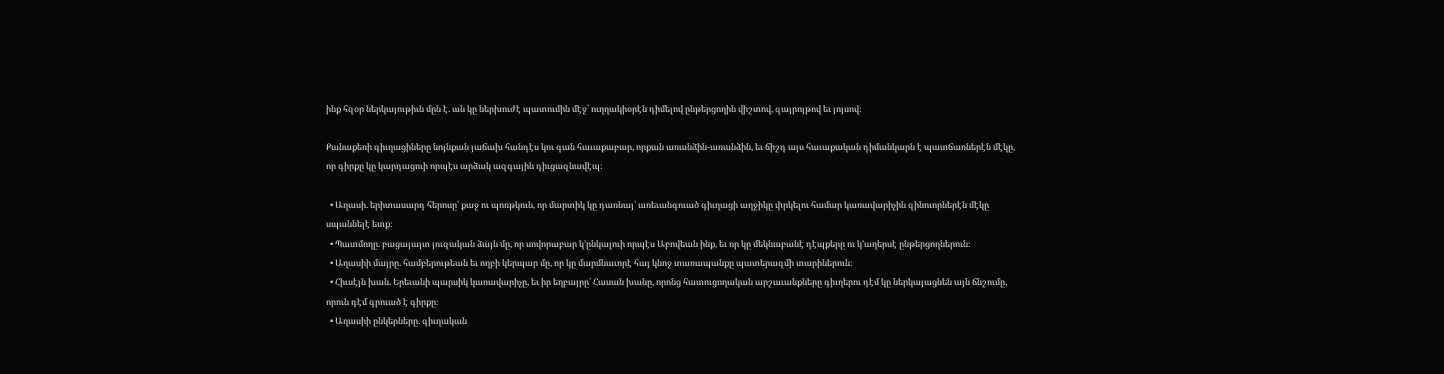ինք հզօր ներկայութիւն մըն է. ան կը ներխուժէ պատումին մէջ՝ ուղղակիօրէն դիմելով ընթերցողին վիշտով, զայրոյթով եւ յոյսով։

Քանաքեռի գիւղացիները նոյնքան յաճախ հանդէս կու գան հաւաքաբար, որքան առանձին-առանձին, եւ ճիշդ այս հաւաքական դիմանկարն է պատճառներէն մէկը, որ գիրքը կը կարդացուի որպէս արձակ ազգային դիւցազնավէպ։

  • Աղասի. երիտասարդ հերոսը՝ քաջ ու պոռթկուն, որ մարտիկ կը դառնայ՝ առեւանգուած գիւղացի աղջիկը փրկելու համար կառավարիչին զինուորներէն մէկը սպաննելէ ետք։
  • Պատմողը. բացայայտ յուզական ձայն մը, որ սովորաբար կ՚ընկալուի որպէս Աբովեան ինք, եւ որ կը մեկնաբանէ դէպքերը ու կ՚աղերսէ ընթերցողներուն։
  • Աղասիի մայրը. համբերութեան եւ ողբի կերպար մը, որ կը մարմնաւորէ հայ կնոջ տառապանքը պատերազմի տարիներուն։
  • Հիւսէյն խան. Երեւանի պարսիկ կառավարիչը, եւ իր եղբայրը՝ Հասան խանը, որոնց հատուցողական արշաւանքները գիւղերու դէմ կը ներկայացնեն այն ճնշումը, որուն դէմ գրուած է գիրքը։
  • Աղասիի ընկերները. գիւղական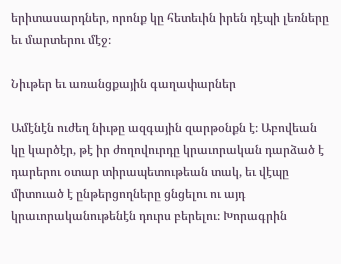երիտասարդներ, որոնք կը հետեւին իրեն դէպի լեռները եւ մարտերու մէջ։

Նիւթեր եւ առանցքային գաղափարներ

Ամէնէն ուժեղ նիւթը ազգային զարթօնքն է։ Աբովեան կը կարծէր, թէ իր ժողովուրդը կրաւորական դարձած է դարերու օտար տիրապետութեան տակ, եւ վէպը միտուած է ընթերցողները ցնցելու ու այդ կրաւորականութենէն դուրս բերելու։ Խորագրին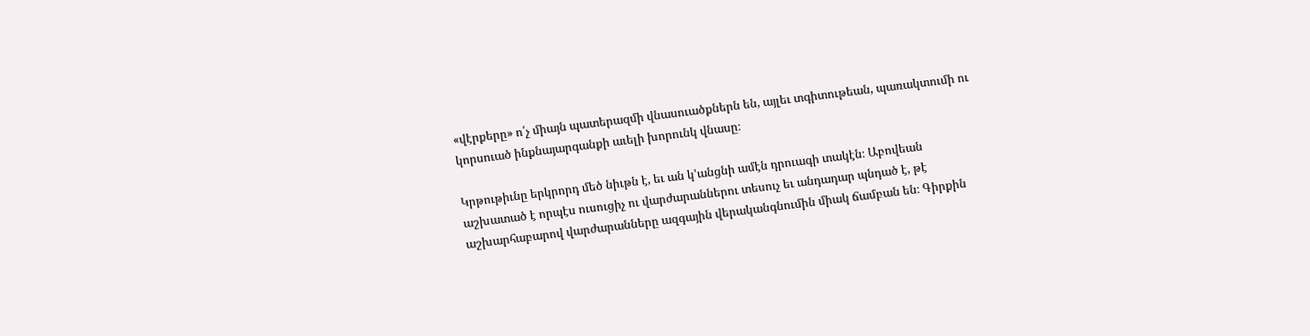«վէրքերը» ո՛չ միայն պատերազմի վնասուածքներն են, այլեւ տգիտութեան, պառակտումի ու կորսուած ինքնայարգանքի աւելի խորունկ վնասը։

Կրթութիւնը երկրորդ մեծ նիւթն է, եւ ան կ՚անցնի ամէն դրուագի տակէն։ Աբովեան աշխատած է որպէս ուսուցիչ ու վարժարաններու տեսուչ եւ անդադար պնդած է, թէ աշխարհաբարով վարժարանները ազգային վերականգնումին միակ ճամբան են։ Գիրքին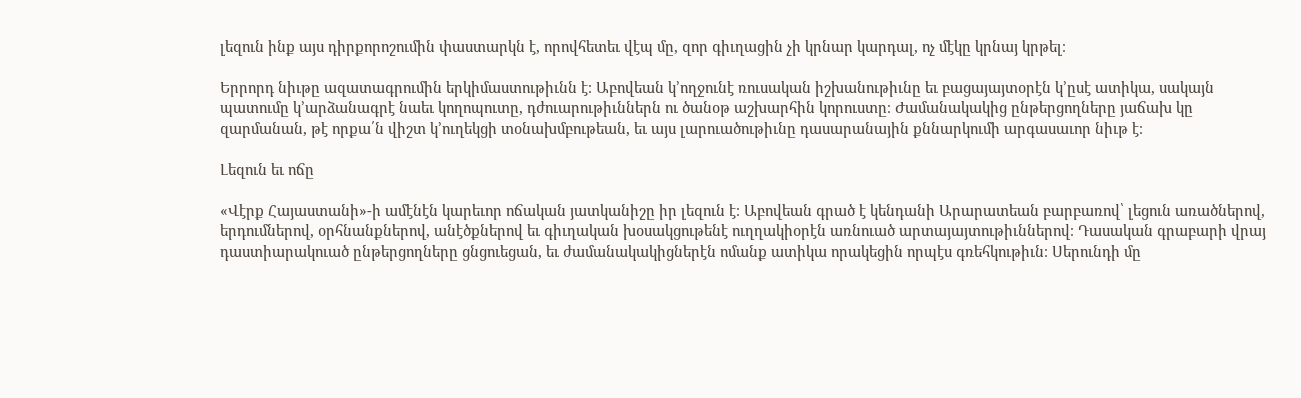լեզուն ինք այս դիրքորոշումին փաստարկն է, որովհետեւ վէպ մը, զոր գիւղացին չի կրնար կարդալ, ոչ մէկը կրնայ կրթել։

Երրորդ նիւթը ազատագրումին երկիմաստութիւնն է։ Աբովեան կ՚ողջունէ ռուսական իշխանութիւնը եւ բացայայտօրէն կ՚ըսէ ատիկա, սակայն պատումը կ՚արձանագրէ նաեւ կողոպուտը, դժուարութիւններն ու ծանօթ աշխարհին կորուստը։ Ժամանակակից ընթերցողները յաճախ կը զարմանան, թէ որքա՛ն վիշտ կ՚ուղեկցի տօնախմբութեան, եւ այս լարուածութիւնը դասարանային քննարկումի արգասաւոր նիւթ է։

Լեզուն եւ ոճը

«Վէրք Հայաստանի»-ի ամէնէն կարեւոր ոճական յատկանիշը իր լեզուն է։ Աբովեան գրած է կենդանի Արարատեան բարբառով՝ լեցուն առածներով, երդումներով, օրհնանքներով, անէծքներով եւ գիւղական խօսակցութենէ ուղղակիօրէն առնուած արտայայտութիւններով։ Դասական գրաբարի վրայ դաստիարակուած ընթերցողները ցնցուեցան, եւ ժամանակակիցներէն ոմանք ատիկա որակեցին որպէս գռեհկութիւն։ Սերունդի մը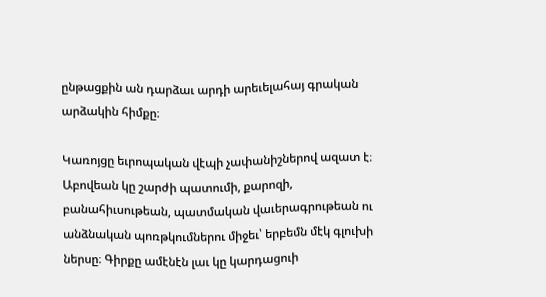ընթացքին ան դարձաւ արդի արեւելահայ գրական արձակին հիմքը։

Կառոյցը եւրոպական վէպի չափանիշներով ազատ է։ Աբովեան կը շարժի պատումի, քարոզի, բանահիւսութեան, պատմական վաւերագրութեան ու անձնական պոռթկումներու միջեւ՝ երբեմն մէկ գլուխի ներսը։ Գիրքը ամէնէն լաւ կը կարդացուի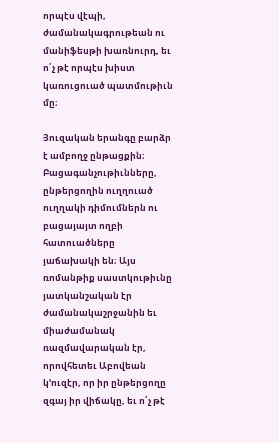որպէս վէպի, ժամանակագրութեան ու մանիֆեսթի խառնուրդ, եւ ո՛չ թէ որպէս խիստ կառուցուած պատմութիւն մը։

Յուզական երանգը բարձր է ամբողջ ընթացքին։ Բացագանչութիւնները, ընթերցողին ուղղուած ուղղակի դիմումներն ու բացայայտ ողբի հատուածները յաճախակի են։ Այս ռոմանթիք սաստկութիւնը յատկանշական էր ժամանակաշրջանին եւ միաժամանակ ռազմավարական էր, որովհետեւ Աբովեան կ՚ուզէր, որ իր ընթերցողը զգայ իր վիճակը, եւ ո՛չ թէ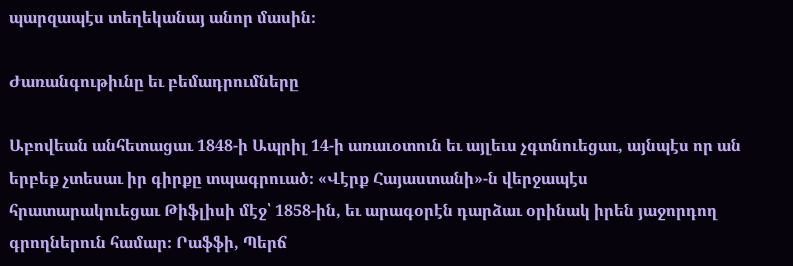պարզապէս տեղեկանայ անոր մասին։

Ժառանգութիւնը եւ բեմադրումները

Աբովեան անհետացաւ 1848-ի Ապրիլ 14-ի առաւօտուն եւ այլեւս չգտնուեցաւ, այնպէս որ ան երբեք չտեսաւ իր գիրքը տպագրուած։ «Վէրք Հայաստանի»-ն վերջապէս հրատարակուեցաւ Թիֆլիսի մէջ՝ 1858-ին, եւ արագօրէն դարձաւ օրինակ իրեն յաջորդող գրողներուն համար։ Րաֆֆի, Պերճ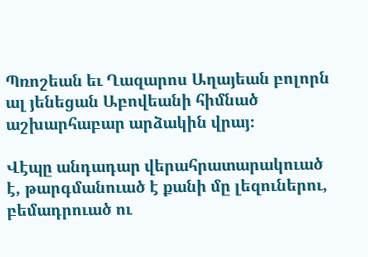Պռոշեան եւ Ղազարոս Աղայեան բոլորն ալ յենեցան Աբովեանի հիմնած աշխարհաբար արձակին վրայ։

Վէպը անդադար վերահրատարակուած է, թարգմանուած է քանի մը լեզուներու, բեմադրուած ու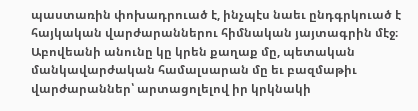պաստառին փոխադրուած է, ինչպէս նաեւ ընդգրկուած է հայկական վարժարաններու հիմնական յայտագրին մէջ։ Աբովեանի անունը կը կրեն քաղաք մը, պետական մանկավարժական համալսարան մը եւ բազմաթիւ վարժարաններ՝ արտացոլելով իր կրկնակի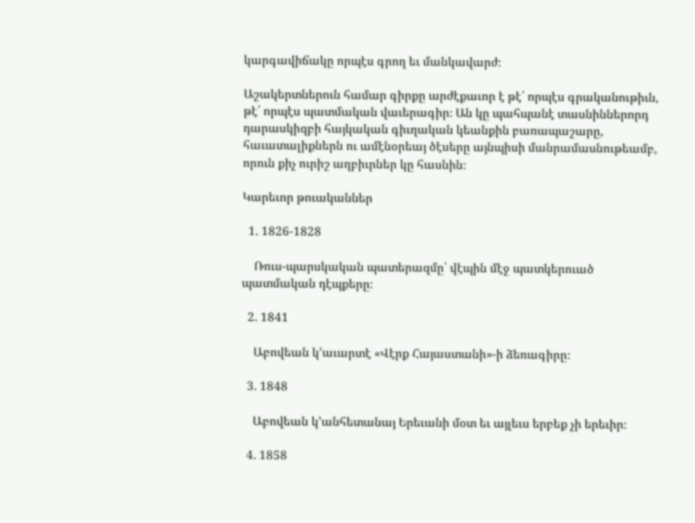կարգավիճակը որպէս գրող եւ մանկավարժ։

Աշակերտներուն համար գիրքը արժէքաւոր է թէ՛ որպէս գրականութիւն, թէ՛ որպէս պատմական վաւերագիր։ Ան կը պահպանէ տասնիններորդ դարասկիզբի հայկական գիւղական կեանքին բառապաշարը, հաւատալիքներն ու ամէնօրեայ ծէսերը այնպիսի մանրամասնութեամբ, որուն քիչ ուրիշ աղբիւրներ կը հասնին։

Կարեւոր թուականներ

  1. 1826-1828

    Ռուս-պարսկական պատերազմը՝ վէպին մէջ պատկերուած պատմական դէպքերը։

  2. 1841

    Աբովեան կ՚աւարտէ «Վէրք Հայաստանի»-ի ձեռագիրը։

  3. 1848

    Աբովեան կ՚անհետանայ Երեւանի մօտ եւ այլեւս երբեք չի երեւիր։

  4. 1858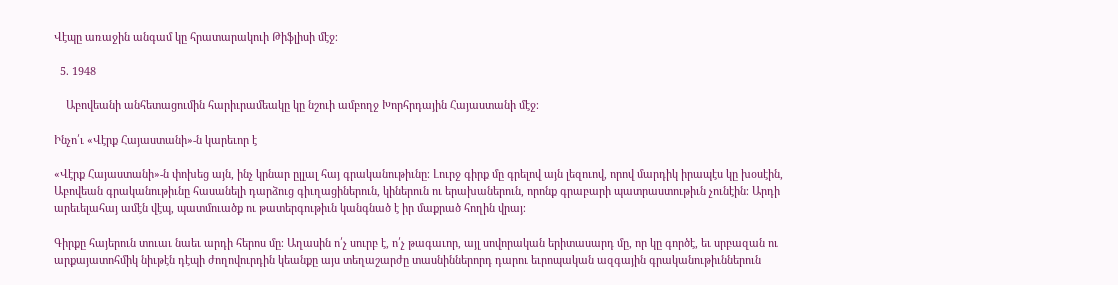Վէպը առաջին անգամ կը հրատարակուի Թիֆլիսի մէջ։

  5. 1948

    Աբովեանի անհետացումին հարիւրամեակը կը նշուի ամբողջ Խորհրդային Հայաստանի մէջ։

Ինչո՛ւ «Վէրք Հայաստանի»-ն կարեւոր է

«Վէրք Հայաստանի»-ն փոխեց այն, ինչ կրնար ըլլալ հայ գրականութիւնը։ Լուրջ գիրք մը գրելով այն լեզուով, որով մարդիկ իրապէս կը խօսէին, Աբովեան գրականութիւնը հասանելի դարձուց գիւղացիներուն, կիներուն ու երախաներուն, որոնք գրաբարի պատրաստութիւն չունէին։ Արդի արեւելահայ ամէն վէպ, պատմուածք ու թատերգութիւն կանգնած է իր մաքրած հողին վրայ։

Գիրքը հայերուն տուաւ նաեւ արդի հերոս մը։ Աղասին ո՛չ սուրբ է, ո՛չ թագաւոր, այլ սովորական երիտասարդ մը, որ կը գործէ, եւ սրբազան ու արքայատոհմիկ նիւթէն դէպի ժողովուրդին կեանքը այս տեղաշարժը տասնիններորդ դարու եւրոպական ազգային գրականութիւններուն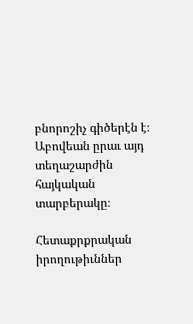բնորոշիչ գիծերէն է։ Աբովեան ըրաւ այդ տեղաշարժին հայկական տարբերակը։

Հետաքրքրական իրողութիւններ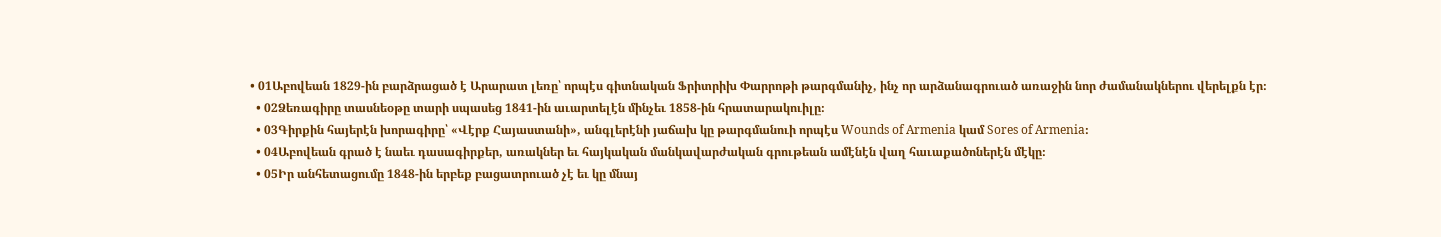• 01Աբովեան 1829-ին բարձրացած է Արարատ լեռը՝ որպէս գիտնական Ֆրիտրիխ Փարրոթի թարգմանիչ, ինչ որ արձանագրուած առաջին նոր ժամանակներու վերելքն էր։
  • 02Ձեռագիրը տասնեօթը տարի սպասեց 1841-ին աւարտելէն մինչեւ 1858-ին հրատարակուիլը։
  • 03Գիրքին հայերէն խորագիրը՝ «Վէրք Հայաստանի», անգլերէնի յաճախ կը թարգմանուի որպէս Wounds of Armenia կամ Sores of Armenia։
  • 04Աբովեան գրած է նաեւ դասագիրքեր, առակներ եւ հայկական մանկավարժական գրութեան ամէնէն վաղ հաւաքածոներէն մէկը։
  • 05Իր անհետացումը 1848-ին երբեք բացատրուած չէ եւ կը մնայ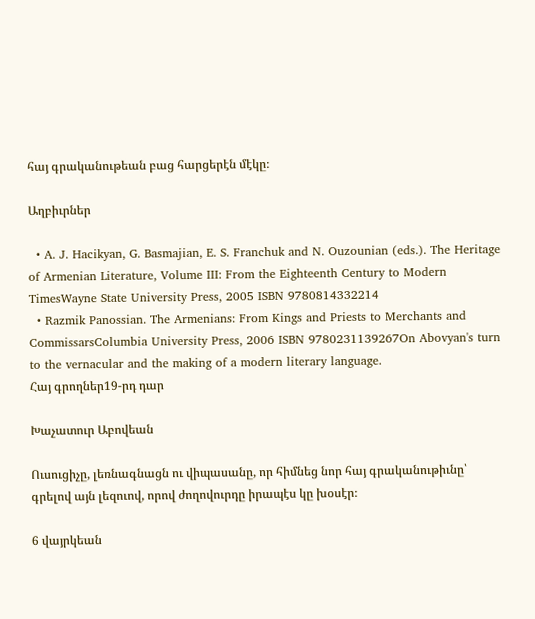հայ գրականութեան բաց հարցերէն մէկը։

Աղբիւրներ

  • A. J. Hacikyan, G. Basmajian, E. S. Franchuk and N. Ouzounian (eds.). The Heritage of Armenian Literature, Volume III: From the Eighteenth Century to Modern TimesWayne State University Press, 2005 ISBN 9780814332214
  • Razmik Panossian. The Armenians: From Kings and Priests to Merchants and CommissarsColumbia University Press, 2006 ISBN 9780231139267On Abovyan's turn to the vernacular and the making of a modern literary language.
Հայ գրողներ19-րդ դար

Խաչատուր Աբովեան

Ուսուցիչը, լեռնագնացն ու վիպասանը, որ հիմնեց նոր հայ գրականութիւնը՝ գրելով այն լեզուով, որով ժողովուրդը իրապէս կը խօսէր։

6 վայրկեան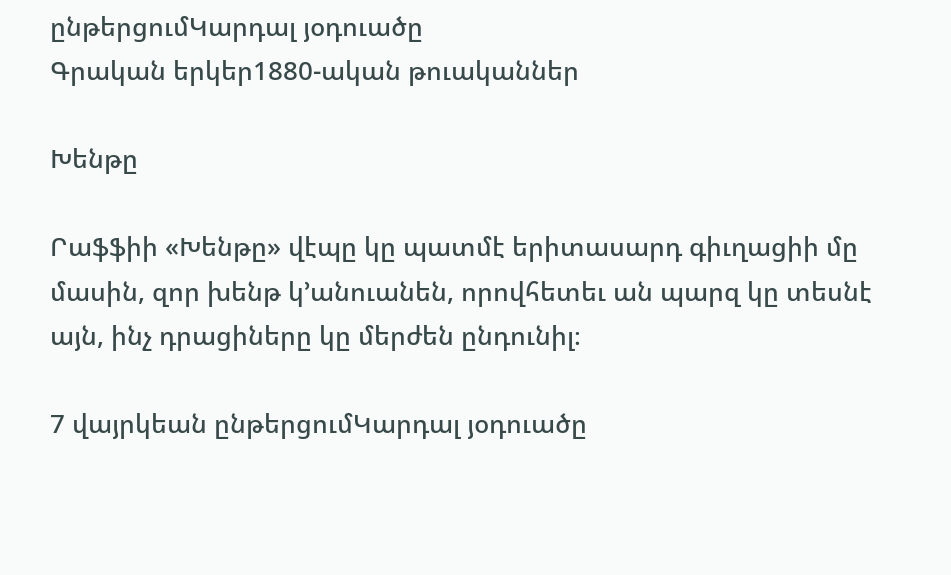ընթերցումԿարդալ յօդուածը
Գրական երկեր1880-ական թուականներ

Խենթը

Րաֆֆիի «Խենթը» վէպը կը պատմէ երիտասարդ գիւղացիի մը մասին, զոր խենթ կ՚անուանեն, որովհետեւ ան պարզ կը տեսնէ այն, ինչ դրացիները կը մերժեն ընդունիլ։

7 վայրկեան ընթերցումԿարդալ յօդուածը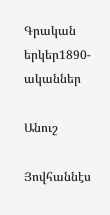Գրական երկեր1890-ականներ

Անուշ

Յովհաննէս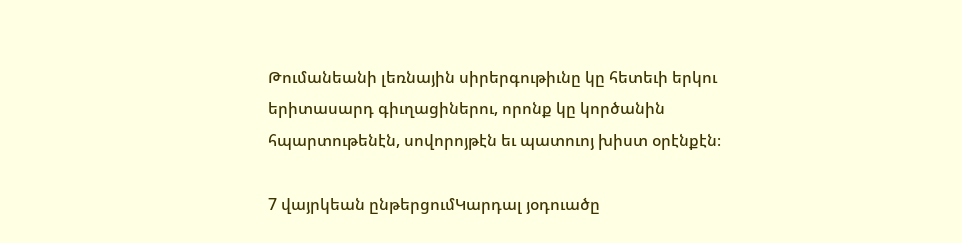Թումանեանի լեռնային սիրերգութիւնը կը հետեւի երկու երիտասարդ գիւղացիներու, որոնք կը կործանին հպարտութենէն, սովորոյթէն եւ պատուոյ խիստ օրէնքէն։

7 վայրկեան ընթերցումԿարդալ յօդուածը